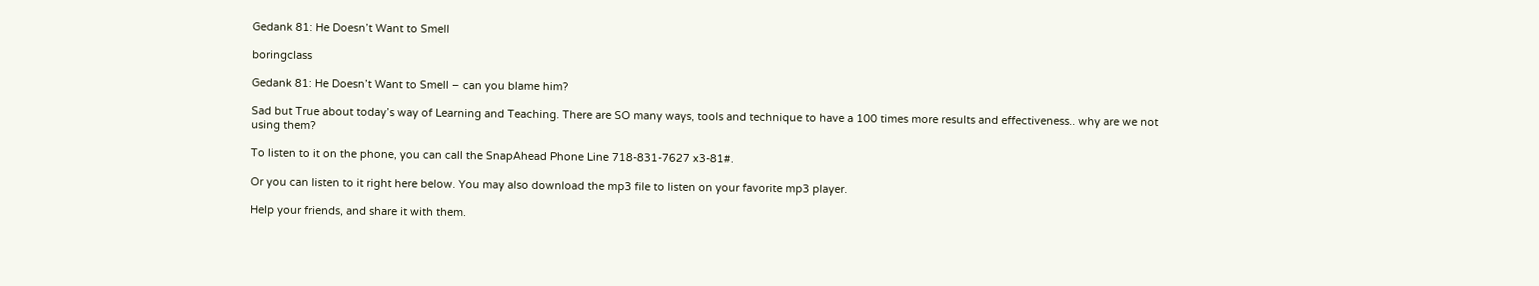Gedank 81: He Doesn’t Want to Smell

boringclass

Gedank 81: He Doesn’t Want to Smell – can you blame him?

Sad but True about today’s way of Learning and Teaching. There are SO many ways, tools and technique to have a 100 times more results and effectiveness.. why are we not using them?

To listen to it on the phone, you can call the SnapAhead Phone Line 718-831-7627 x3-81#.

Or you can listen to it right here below. You may also download the mp3 file to listen on your favorite mp3 player.

Help your friends, and share it with them.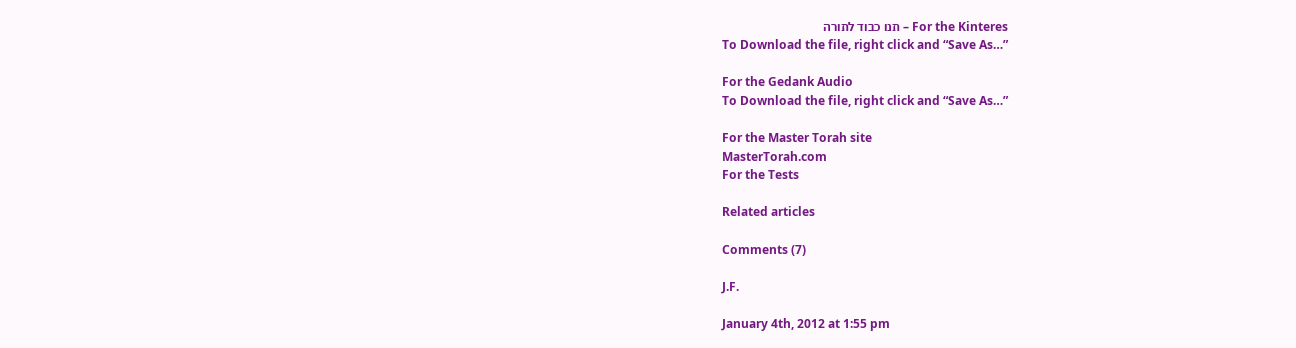For the Kinteres – תנו כבוד לתורה
To Download the file, right click and “Save As…”

For the Gedank Audio
To Download the file, right click and “Save As…”

For the Master Torah site
MasterTorah.com
For the Tests

Related articles

Comments (7)

J.F.

January 4th, 2012 at 1:55 pm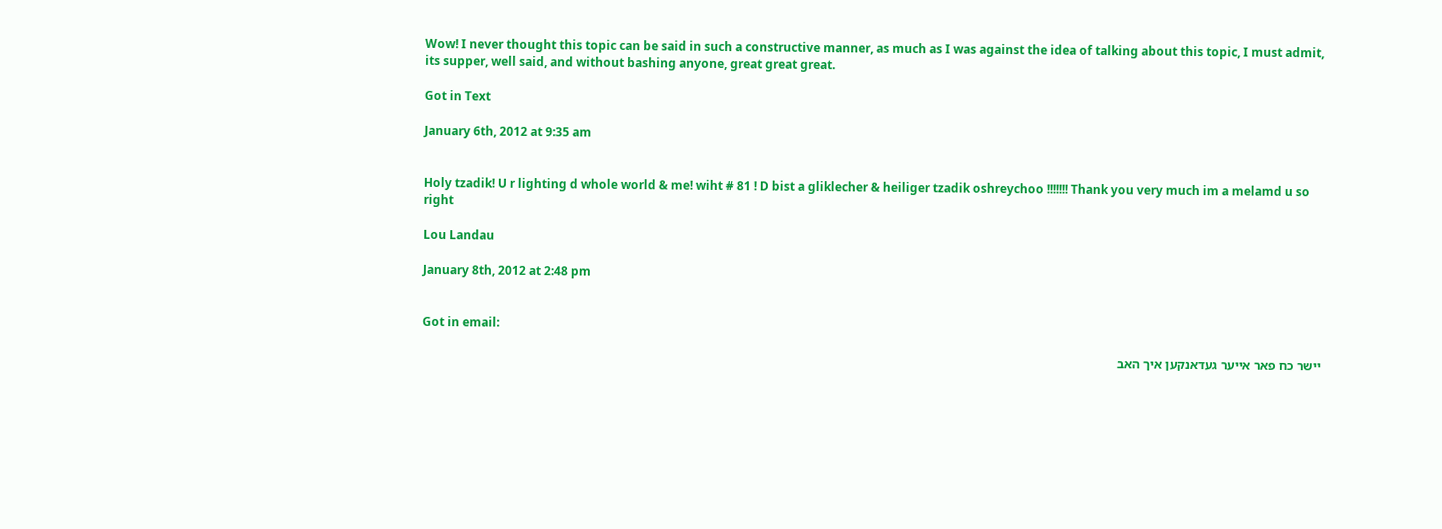Wow! I never thought this topic can be said in such a constructive manner, as much as I was against the idea of talking about this topic, I must admit, its supper, well said, and without bashing anyone, great great great.

Got in Text

January 6th, 2012 at 9:35 am


Holy tzadik! U r lighting d whole world & me! wiht # 81 ! D bist a gliklecher & heiliger tzadik oshreychoo !!!!!!! Thank you very much im a melamd u so right

Lou Landau

January 8th, 2012 at 2:48 pm


Got in email:

יישר כח פאר אייער געדאנקען איך האב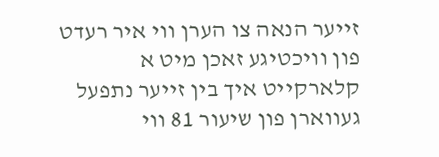זייער הנאה צו הערן ווי איר רעדט פון וויכטיגע זאכן מיט א קלארקייט איך בין זייער נתפעל געווארן פון שיעור 81 ווי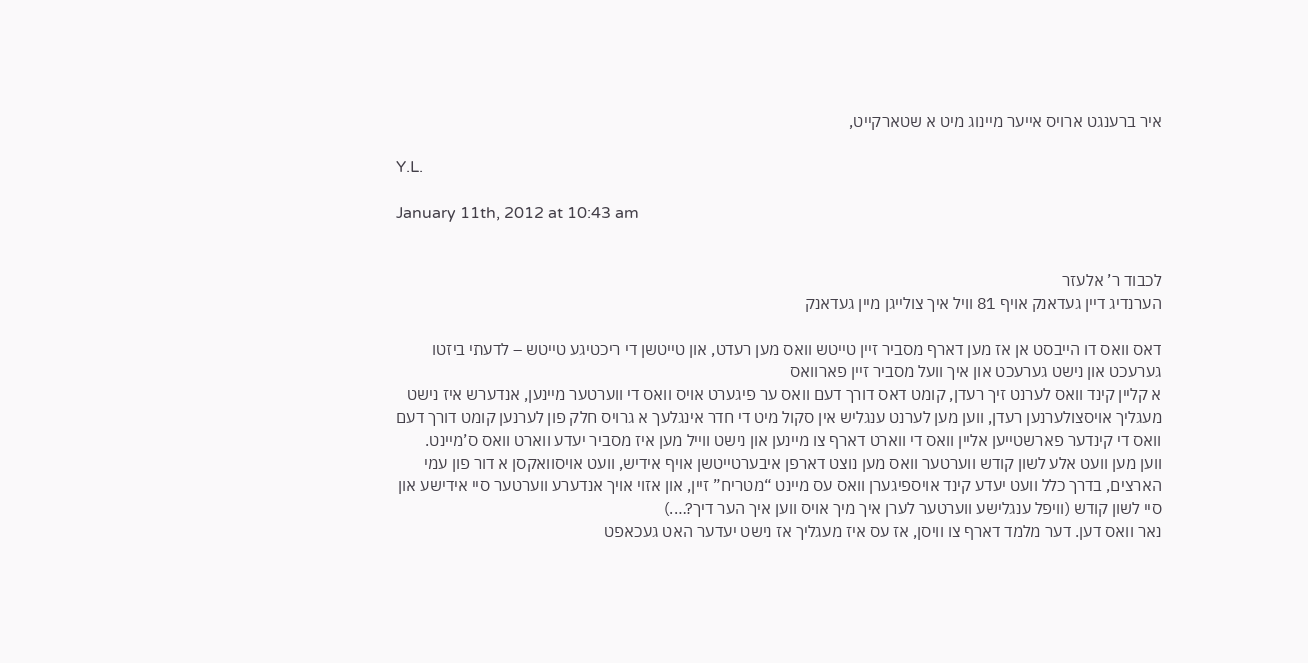איר ברענגט ארויס אייער מיינוג מיט א שטארקייט,

Y.L.

January 11th, 2012 at 10:43 am


לכבוד ר’ אלעזר
הערנדיג דיין געדאנק אויף 81 וויל איך צולייגן מיין געדאנק

דאס וואס דו הייבסט אן אז מען דארף מסביר זיין טייטש וואס מען רעדט, און טייטשן די ריכטיגע טייטש – לדעתי ביזטו גערעכט און נישט גערעכט און איך וועל מסביר זיין פארוואס
א קליין קינד וואס לערנט זיך רעדן, קומט דאס דורך דעם וואס ער פיגערט אויס וואס די ווערטער מיינען, אנדערש איז נישט מעגליך אויסצולערנען רעדן, ווען מען לערנט ענגליש אין סקול מיט די חדר אינגלעך א גרויס חלק פון לערנען קומט דורך דעם וואס די קינדער פארשטייען אליין וואס די ווארט דארף צו מיינען און נישט ווייל מען איז מסביר יעדע ווארט וואס ס’מיינט.
ווען מען וועט אלע לשון קודש ווערטער וואס מען נוצט דארפן איבערטייטשן אויף אידיש, וועט אויסוואקסן א דור פון עמי הארצים, בדרך כלל וועט יעדע קינד אויספיגערן וואס עס מיינט “מטריח” זיין, און אזוי אויך אנדערע ווערטער סיי אידישע און סיי לשון קודש (וויפל ענגלישע ווערטער לערן איך מיך אויס ווען איך הער דיך?….)
נאר וואס דען. דער מלמד דארף צו וויסן, אז עס איז מעגליך אז נישט יעדער האט געכאפט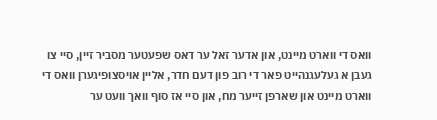וואס די ווארט מיינט, און אדער זאל ער דאס שפעטער מסביר זיין, סיי צו געבן א געלעגנהייט פאר די רוב פון דעם חדר, אליין אויסצופיגערן וואס די ווארט מיינט און שארפן זייער מח, און סיי אז סוף וואך וועט ער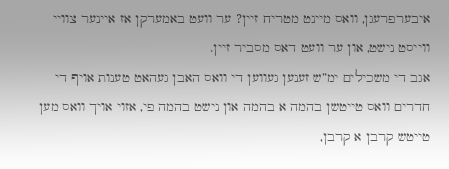איבערפרעגן, וואס מיינט מטריח זיין? ער וועט באמערקן אז איינער צוויי ווייסט נישט, און ער וועט דאס מסביר זיין.
אגב די משכילים ימ”ש זענען געווען די וואס האבן געהאט טענות אויף די חדרים וואס טייטשן בהמה א בהמה און נישט בהמה פי, אזוי אויך וואס מען טייטש קרבן א קרבן,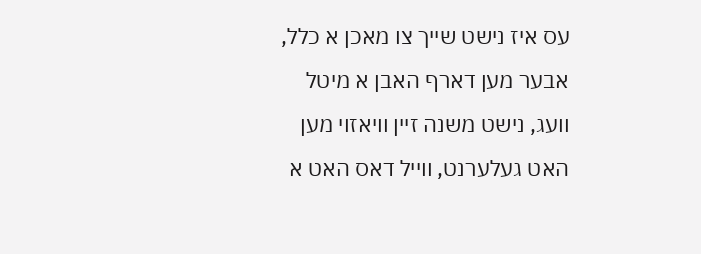עס איז נישט שייך צו מאכן א כלל, אבער מען דארף האבן א מיטל וועג, נישט משנה זיין וויאזוי מען האט געלערנט, ווייל דאס האט א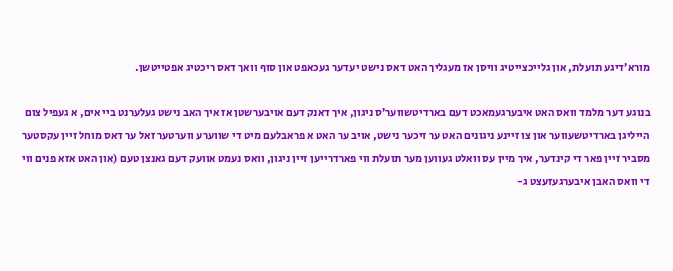מורא’דיגע תועלת, און גלייכצייטיג וויסן אז מעגליך האט דאס נישט יעדער געכאפט און סוף וואך דאס ריכטיג אפטייטשן.

בנוגע דער מלמד וואס האט איבערגעמאכט דעם בארדיטשווער’ס ניגון, איך דאנק דעם אויבערשטן אז איך האב נישט געלערנט ביי אים, א געפיל צום הייליגן בארדיטשעווער און צו זיינע ניגונים האט ער זיכער נישט, אויב ער האט א פראבלעם מיט די שווערע ווערטער זאל ער דאס מוחל זיין עקסטער מסביר זיין פאר די קינדער, איך מיין עס וואלט געווען מער תועלת ווי פארדרייען זיין ניגון, וואס נעמט אוועק דעם גאנצן טעם (און האט אזא פנים ווי די וואס האבן איבערגעזעצט ג-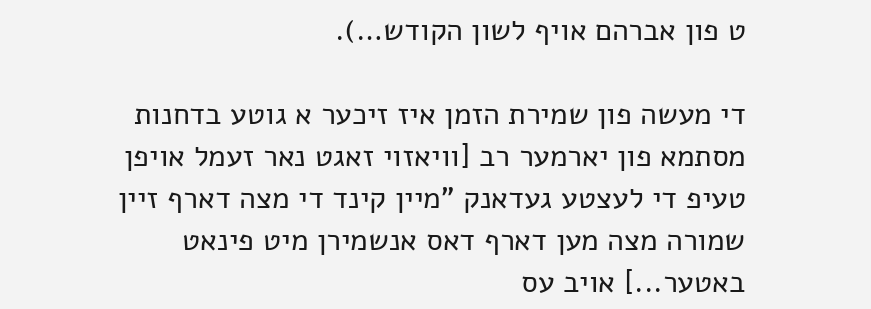ט פון אברהם אויף לשון הקודש…).

די מעשה פון שמירת הזמן איז זיכער א גוטע בדחנות מסתמא פון יארמער רב [וויאזוי זאגט נאר זעמל אויפן טעיפ די לעצטע געדאנק "מיין קינד די מצה דארף זיין שמורה מצה מען דארף דאס אנשמירן מיט פינאט באטער...] אויב עס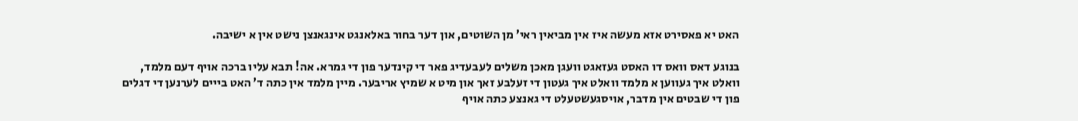האט יא פאסירט אזא מעשה איז אין מביאין ראי’ מן השוטים, און דער בחור באלאנגט אינגאנצן נישט אין א ישיבה.

בנוגע דאס וואס דו האסט געזאגט וועגן מאכן משלים לעבעדיג פאר די קינדער פון די גמרא. אה! תבא עליו ברכה אויף דעם מלמד, וואלט איך געווען א מלמד וואלט איך געטון די זעלבע זאך און מיט א שמיץ אריבער. מיין מלמד אין כתה ד’ האט בייים לערנען די דגלים פון די שבטים אין מדבר, אויסגעשטעלט די גאנצע כתה אויף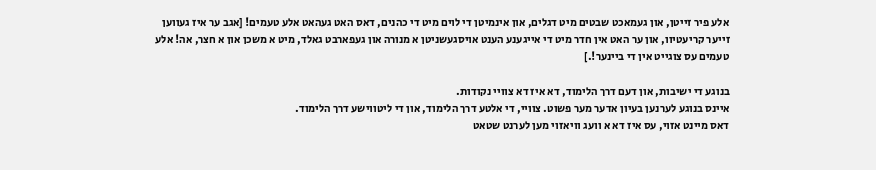אלע פיר זייטן, און געמאכט שבטים מיט דגלים, און אינמיטן די לוים מיט די כהנים, דאס האט געהאט אלע טעמים! [אגב ער איז געווען זייער קריעטיוו, און ער האט אין חדר מיט די אייגענע הענט אויסגעשניטן א מנורה און געפארבט גאלד, מיט א משכן און א חצר, אה! אלע טעמים עס צוגייט אין די ביינער!.]

בנוגע די ישיבות, און דעם דרך הלימוד, דא איז דא צוויי נקודות.
איינס בנוגע לערנען בעיון אדער מער פשוט. צוויי, די אלטע דרך הלימוד, און די ליטווישע דרך הלימוד.
דאס מיינט אזוי, עס איז דא א וועג וויאזוי מען לערנט שטאט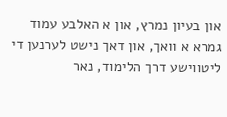און בעיון נמרץ, און א האלבע עמוד גמרא א וואך, און דאך נישט לערנען די ליטווישע דרך הלימוד, נאר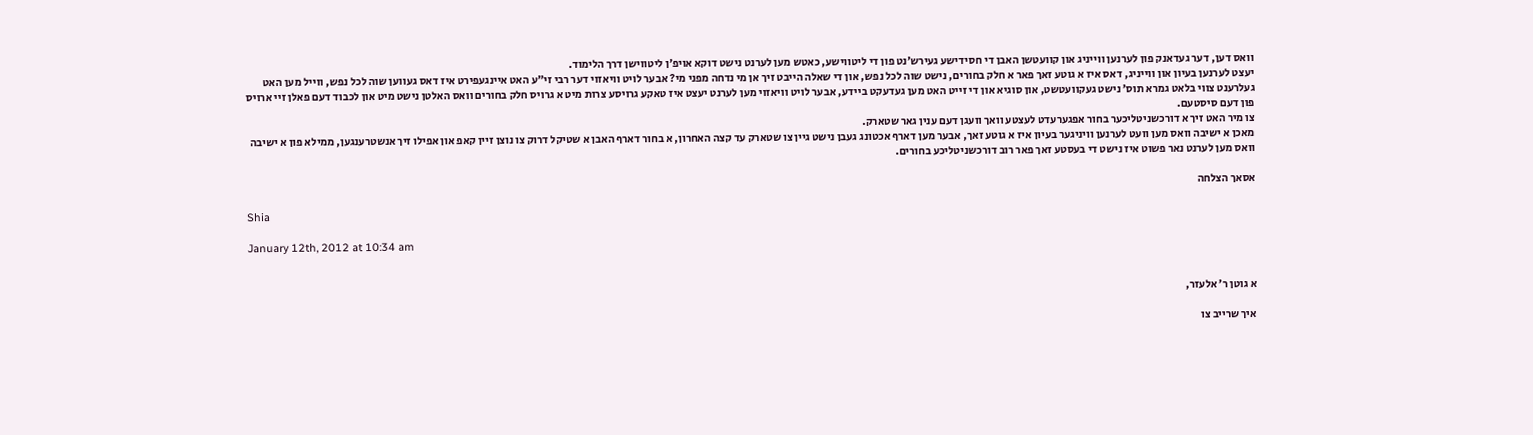וואס דען, דער געדאנק פון לערנען ווייניג און קוועטשן האבן די חסידישע געירש’נט פון די ליטווישע, כאטש מען לערנט נישט דוקא אויפ’ן ליטווישן דרך הלימוד.
יעצט לערנען בעיון און ווייניג, דאס איז א גוטע זאך פאר א חלק בחורים, נישט שוה לכל נפש, און די שאלה הייבט זיך אן מי נדחה מפני מי? אבער לויט וויאזוי דער רבי זי”ע האט איינגעפירט איז דאס געווען שוה לכל נפש, ווייל מען האט געלרענט צווי בלאט גמרא תוס’ נישט געקוועטשט, און סוגיא און די זייט האט מען געדעקט ביידע, אבער לויט וויאזוי מען לערנט יעצט איז טאקע גרויסע צרות מיט א גרויס חלק בחורים וואס האלטן נישט מיט און לכבוד דעם פאלן זיי ארויס פון דעם סיסטעם.
צו מיר האט זיך א דורכשניטליכער בחור אפגערעדט לעצטע וואך וועגן דעם ענין גאר שטארק.
מאכן א ישיבה וואס מען וועט לערנען וויניגער בעיון איז א גוטע זאך, אבער מען דארף אכטונג געבן נישט גיין צו שטארק עד קצה האחרון, א בחור דארף האבן א שטיקל דרוק צו נוצן זיין קאפ און אפילו זיך אנשטרענגען, ממילא פון א ישיבה וואס מען לערנט נאר פשוט איז נישט די בעסטע זאך פאר רוב דורכשניטליכע בחורים.

אסאך הצלחה

Shia

January 12th, 2012 at 10:34 am


א גוטן ר’ אלעזר,

איך שרייב צו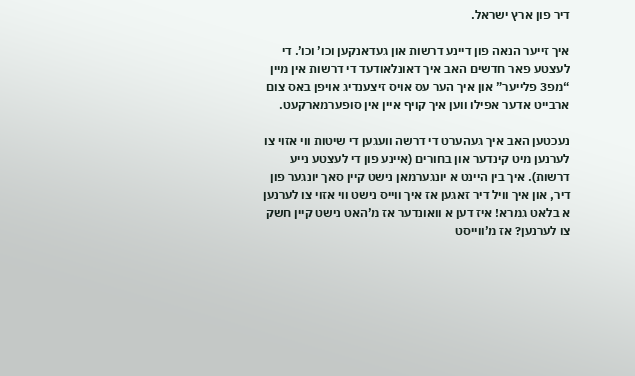דיר פון ארץ ישראל.

איך זייער הנאה פון דיינע דרשות און געדאנקען וכו’ וכו’. די לעצטע פאר חדשים האב איך דאונלאודעד די דרשות אין מיין “מפ3 פלייער” און איך הער עס אויס זיצענדיג אויפן באס צום ארבייט אדער אפילו ווען איך קויף איין אין סופערמארקעט.

נעכטען האב איך געהערט די דרשה וועגען די שיטות ווי אזוי צו לערנען מיט קינדער און בחורים (איינע פון די לעצטע נייע דרשות). איך בין היינט א יונגערמאן נישט קיין סאך יונגער פון דיר, און איך וויל דיר זאגען אז איך ווייס נישט ווי אזוי צו לערנען א בלאט גמרא! איז דען א וואונדער אז מ’האט נישט קיין חשק צו לערנען? אז מ’ווייסט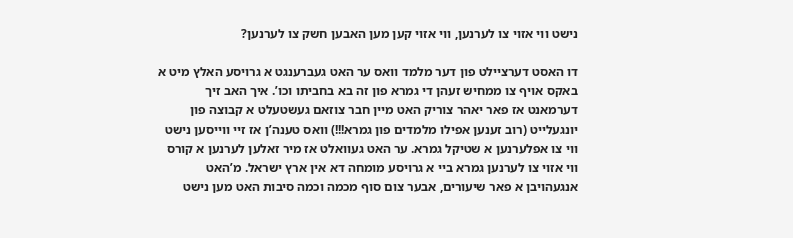נישט ווי אזוי צו לערנען, ווי אזוי קען מען האבען חשק צו לערנען?

דו האסט דערציילט פון דער מלמד וואס ער האט געברענגט א גרויסע האלץ מיט א באקס אויף צו ממחיש זעהן די גמרא פון זה בא בחביתו וכו’. איך האב זיך דערמאנט אז פאר יאהר צוריק האט מיין חבר צוזאם געשטעלט א קבוצה פון יונגעלייט (רוב זענען אפילו מלמדים פון גמרא!!!) וואס טענה’ן אז זיי ווייסען נישט ווי צו אפלערנען א שטיקל גמרא. ער האט געוואלט אז מיר זאלען לערנען א קורס ווי אזוי צו לערנען גמרא ביי א גרויסע מומחה דא אין ארץ ישראל. מ’האט אנגעהויבן א פאר שיעורים, אבער צום סוף מכמה וכמה סיבות האט מען נישט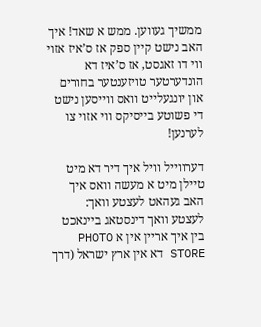ממשיך געווען. ממש א שאד! איך האב נישט קיין ספק אז ס’איז אזוי ווי דו זאגסט, אז ס’איז דא הונדערטער טויזענטער בחורים און יונגעלייט וואס ווייסען נישט די פשוטע בייסיקס ווי אזוי צו לערנען!

דערווייל וויל איך דיר דא מיט טיילן מיט א מעשה וואס איך האב געהאט לעצטע וואך:
לעצטע וואך דינסטאג ביינאכט בין איך אריין אין א PHOTO STORE דא אין ארץ ישראל (דרך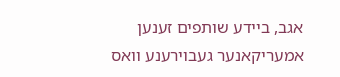אגב, ביידע שותפים זענען אמעריקאנער געבוירענע וואס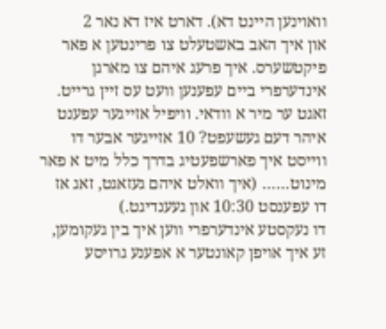וואוינען היינט דא). דארט איז דא נאר 2
און איך האב באשטעלט צו פרינטען א פאר פיקטשערס. איך פרעג איהם צו מארגן אינדערפרי ביים עפענען וועט עס זיין גרייט. זאגט ער מיר א וודאי. וויפיל אזייגער עפענט איהר דעם געשעפט? 10 אזייגער אבער דו ווייסט איך פארשפעטיג בדרך כלל מיט א פאר מינוט…… (איך וואלט איהם געזאגט, זאג אז דו עפענסט 10:30 און געענדיגט.)
דו נעקסטע אינדערפרי ווען איך בין געקומען, זע איך אויפן קאונטער א אפענע גרויסע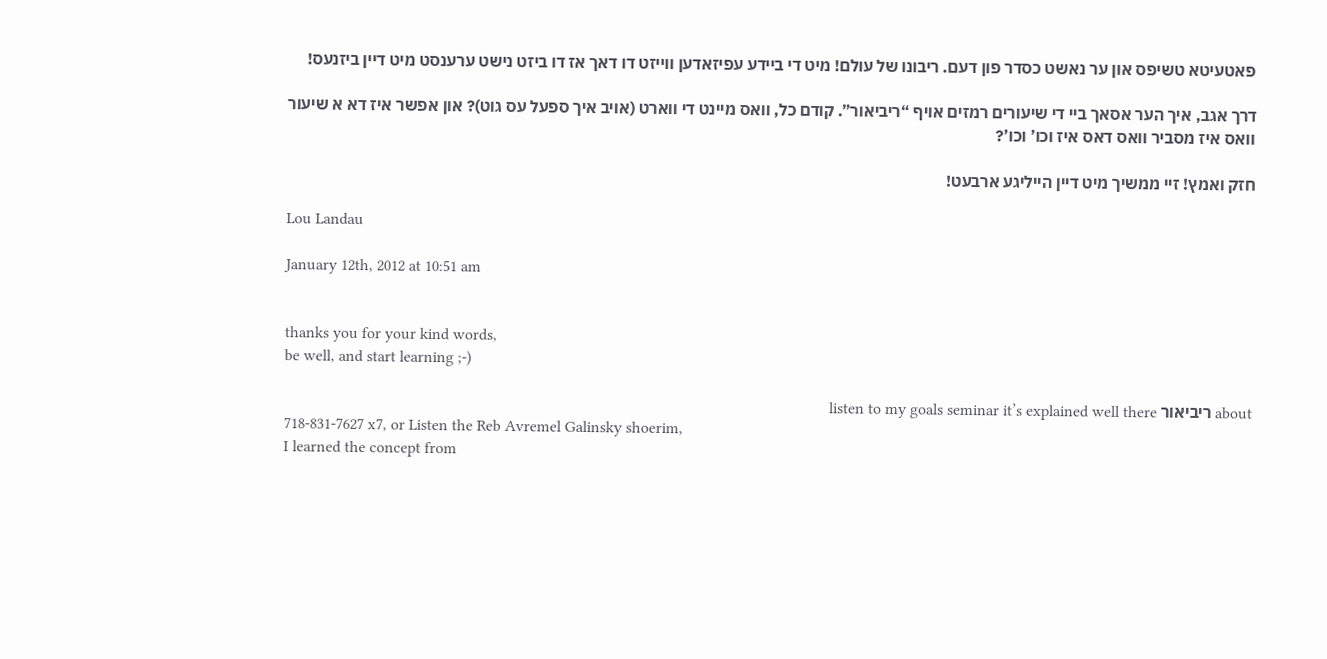פאטעיטא טשיפס און ער נאשט כסדר פון דעם. ריבונו של עולם! מיט די ביידע עפיזאדען ווייזט דו דאך אז דו ביזט נישט ערענסט מיט דיין ביזנעס!

דרך אגב, איך הער אסאך ביי די שיעורים רמזים אויף “ריביאור”. קודם כל, וואס מיינט די ווארט (אויב איך ספעל עס גוט)? און אפשר איז דא א שיעור וואס איז מסביר וואס דאס איז וכו’ וכו’?

חזק ואמץ! זיי ממשיך מיט דיין הייליגע ארבעט!

Lou Landau

January 12th, 2012 at 10:51 am


thanks you for your kind words,
be well, and start learning ;-)

about ריביאור listen to my goals seminar it’s explained well there
718-831-7627 x7, or Listen the Reb Avremel Galinsky shoerim,
I learned the concept from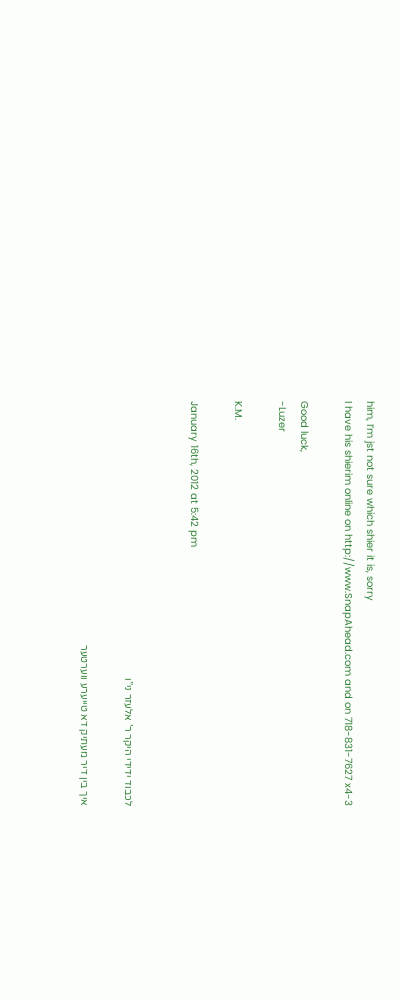him, I’m jst not sure which shier it is, sorry
I have his shierim online on http://www.SnapAhead.com and on 718-831-7627 x4-3

Good luck,
-Luzer

K.M.

January 16th, 2012 at 5:42 pm


לכבוד ידידי היקר ר’ אלעזר ני”ו

איך בין דיר מעתיק דא טייערע ווערטער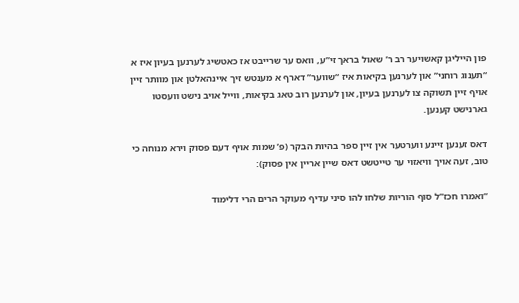פון הייליגן קאשויער רב ר’ שאול בראך זי”ע, וואס ער שרייבט אז כאטשיג לערנען בעיון איז א “תענוג רוחני” און לערנען בקיאות איז “שווער” דארף א מענטש זיך איינהאלטן און מוותר זיין אויף זיין תשוקה צו לערנען בעיון, און לערנען רוב טאג בקיאות, ווייל אויב נישט וועסטו גארנישט קענען.

דאס זענען זיינע ווערטער אין זיין ספר בהיות הבקר (פ’ שמות אויף דעם פסוק וירא מנוחה כי טוב, זעה אויך וויאזוי ער טייטשט דאס שיין אריין אין פסוק):

“ואמרו חכז”ל סוף הוריות שלחו להו סיני עדיף מעוקר הרים הרי דלימוד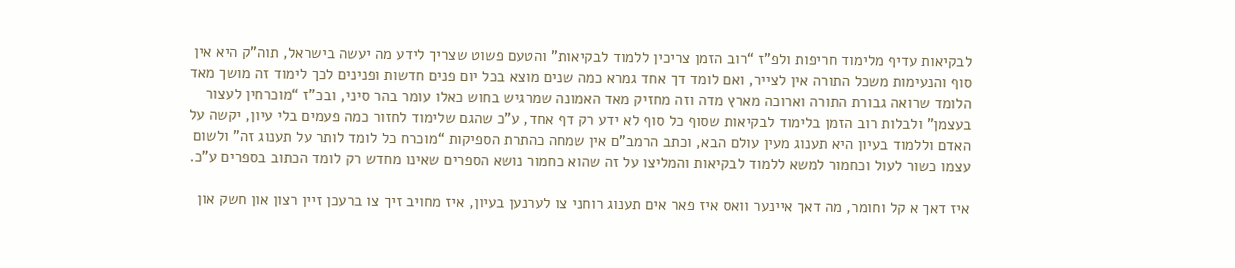לבקיאות עדיף מלימוד חריפות ולפ”ז “רוב הזמן צריכין ללמוד לבקיאות” והטעם פשוט שצריך לידע מה יעשה בישראל, תוה”ק היא אין סוף והנעימות משכל התורה אין לצייר, ואם לומד דך אחד גמרא כמה שנים מוצא בכל יום פנים חדשות ופנינים לכך לימוד זה מושך מאד הלומד שרואה גבורת התורה וארוכה מארץ מדה וזה מחזיק מאד האמונה שמרגיש בחוש כאלו עומר בהר סיני, ובכ”ז “מוכרחין לעצור בעצמן” ולבלות רוב הזמן בלימוד לבקיאות שסוף כל סוף לא ידע רק דף אחד, ע”כ שהגם שלימוד לחזור כמה פעמים בלי עיון, יקשה על האדם וללמוד בעיון היא תענוג מעין עולם הבא, וכתב הרמב”ם אין שמחה כהתרת הספיקות “מוכרח כל לומד לותר על תענוג זה” ולשום עצמו כשור לעול וכחמור למשא ללמוד לבקיאות והמליצו על זה שהוא כחמור נושא הספרים שאינו מחדש רק לומד הכתוב בספרים ע”כ.

איז דאך א קל וחומר, מה דאך איינער וואס איז פאר אים תענוג רוחני צו לערנען בעיון, איז מחויב זיך צו ברעכן זיין רצון און חשק און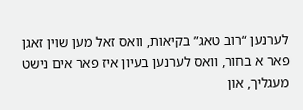לערנען “רוב טאג” בקיאות, וואס זאל מען שוין זאגן פאר א בחור, וואס לערנען בעיון איז פאר אים נישט מעגליך, און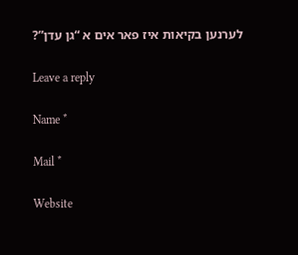לערנען בקיאות איז פאר אים א “גן עדן”?

Leave a reply

Name *

Mail *

Website